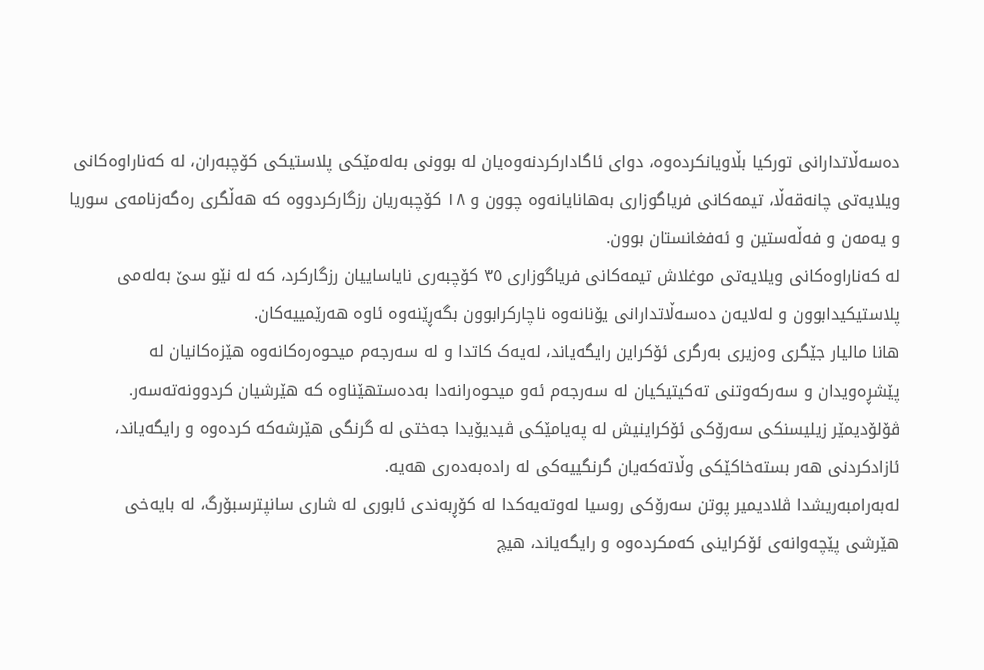دەسەڵاتدارانی تورکیا بڵاویانکردەوە، دوای ئاگادارکردنەوەیان لە بوونی بەلەمێکی پلاستیکی کۆچبەران، لە کەناراوەکانی ویلایەتی چانەقەڵا، تیمەکانی فریاگوزاری بەھانایانەوە چوون و ١٨ کۆچبەریان رزگارکردووە کە ھەڵگری رەگەزنامەی سوریا و یەمەن و فەڵەستین و ئەفغانستان بوون.
لە کەناراوەکانی ویلایەتی موغلاش تیمەکانی فریاگوزاری ٣٥ کۆچبەری نایاساییان رزگارکرد، کە لە نێو سێ بەلەمی پلاستیکیدابوون و لەلایەن دەسەڵاتدارانی یۆنانەوە ناچارکرابوون بگەڕێنەوە ئاوە ھەرێمییەکان.
ھانا مالیار جێگری وەزیری بەرگری ئۆکراین رایگەیاند، لەیەک کاتدا و لە سەرجەم میحوەرەکانەوە ھێزەکانیان لە پێشڕەویدان و سەرکەوتنی تەکیتیکیان لە سەرجەم ئەو میحوەرانەدا بەدەستھێناوە کە ھێرشیان کردوونەتەسەر.
ڤۆلۆدیمێر زیلیسنکی سەرۆکی ئۆکراینیش لە پەیامێکی ڤیدیۆیدا جەختی لە گرنگی ھێرشەکە کردەوە و رایگەیاند، ئازادکردنی ھەر بستەخاکێکی وڵاتەکەیان گرنگییەکی لە رادەبەدەری ھەیە.
لەبەرامبەریشدا ڤلادیمیر پوتن سەرۆکی روسیا لەوتەیەکدا لە کۆڕبەندی ئابوری لە شاری سانپترسبۆرگ، لە بایەخی ھێرشی پێچەوانەی ئۆکراینی کەمکردەوە و رایگەیاند، ھیچ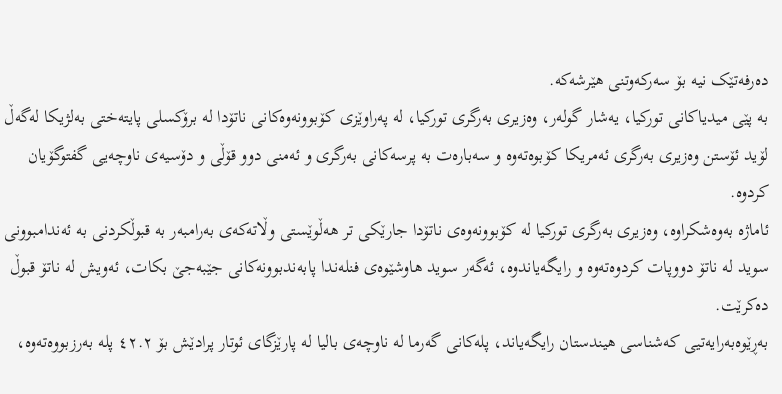دەرفەتێک نیە بۆ سەرکەوتنی ھێرشەکە.
بە پێی میدیاکانی تورکیا، یەشار گولەر، وەزیری بەرگری تورکیا، لە پەراوێزی کۆبوونەوەکانی ناتۆدا لە برۆکسلی پایتەختی بەلژیکا لەگەڵ لۆید ئۆستن وەزیری بەرگری ئەمریکا کۆبوەتەوە و سەبارەت بە پرسەکانی بەرگری و ئەمنی دوو قۆڵی و دۆسیەی ناوچەیی گفتوگۆیان کردوە.
ئاماژە بەوەشکراوە، وەزیری بەرگری تورکیا لە کۆبوونەوەی ناتۆدا جارێکی تر ھەڵوێستی وڵاتەکەی بەرامبەر بە قبوڵکردنی بە ئەندامبوونی سوید لە ناتۆ دووپات کردوەتەوە و رایگەیاندوە، ئەگەر سوید ھاوشێوەی فنلەندا پابەندبوونەکانی جێبەجێ بکات، ئەویش لە ناتۆ قبوڵ دەکرێت.
بەڕێوەبەرایەتیی کەشناسی ھیندستان رایگەیاند، پلەکانی گەرما لە ناوچەی بالیا لە پارێزگای ئوتار پرادێش بۆ ٤٢.٢ پلە بەرزبووەتەوە،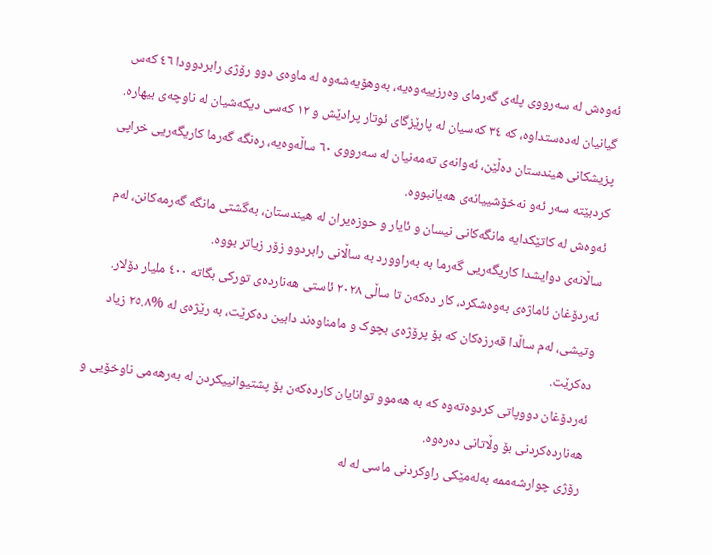ئەوەش لە سەرووی پلەی گەرمای وەرزییەوەیە، بەوھۆیەشەوە لە ماوەی دوو رۆژی رابردوودا ٤٦ کەس گیانیان لەدەستداوە، کە ٣٤ کەسیان لە پارێزگای ئوتار پرادێش و ١٢ کەسی دیکەشیان لە ناوچەی بیھارە.
پزیشکانی ھیندستان دەڵێن، ئەوانەی تەمەنیان لە سەرووی ٦٠ ساڵەوەیە، رەنگە گەرما کاریگەریی خراپی کردبێتە سەر ئەو نەخۆشییانەی ھەیانبووە.
ئەوەش لە کاتێکدایە مانگەکانی نیسان و ئایار و حوزەیران لە ھیندستان، بەگشتی مانگە گەرمەکانن، لەم ساڵانەی دوایشدا کاریگەریی گەرما بە بەراوورد بە ساڵانی رابردوو زۆر زیاتر بووە.
ئەردۆغان ئاماژەی بەوەشکرد، کار دەکەن تا ساڵی ٢٠٢٨ ئاستی ھەناردەی تورکی بگاتە ٤٠٠ ملیار دۆلار.
وتیشی، لەم ساڵدا قەرزەکان کە بۆ پرۆژەی بچوک و مامناوەند دابین دەکرێت، بە رێژەی لە %٢٥.٨ زیاد دەکرێت.
ئەردۆغان دووپاتی کردوەتەوە کە بە ھەموو توانایان کاردەکەن بۆ پشتیوانییکردن لە بەرھەمی ناوخۆیی و ھەناردەکردنی بۆ وڵاتانی دەرەوە.
رۆژی چوارشەممە بەلەمێکی راوکردنی ماسی لە لە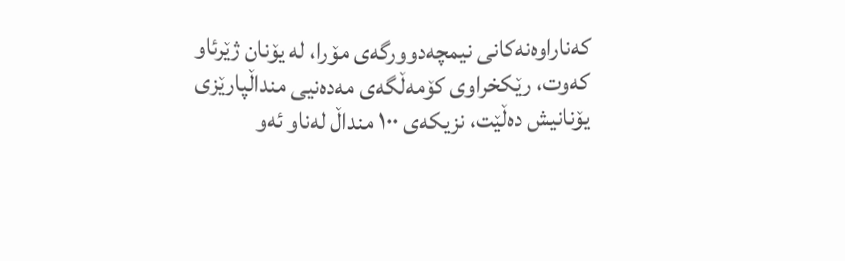کەناراوەنەکانی نیمچەدوورگەی مۆرا، لە یۆنان ژێرئاو کەوت، رێکخراوی کۆمەڵگەی مەدەنیی منداڵپارێزی یۆنانیش دەڵێت، نزیکەی ١٠٠ منداڵ لەناو ئەو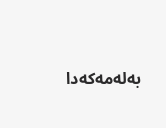بەلەمەکەدا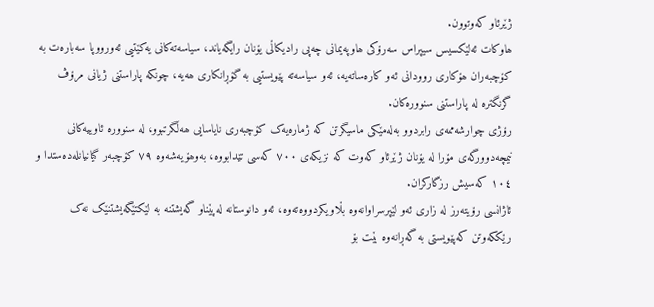ژێرئاو کەوتوون.
ھاوکات ئەلێکسیس سیپراس سەرۆکی ھاوپەیمانی چەپی رادیکاڵی یۆنان رایگەیاند، سیاسەتەکانی یەکێتیی ئەورووپا سەبارەت بە کۆچبەران ھۆکاری روودانی ئەو کارەساتەیە، ئەو سیاسەتە پێویستیی بە گۆڕانکاری ھەیە، چونکە پاراستنی ژیانی مرۆڤ گرنگترە لە پاراستنی سنوورەکان.
رۆژی چوارشەممەی رابردوو بەلەمێکی ماسیگرتن کە ژمارەیەک کۆچبەری نایاسایی ھەڵگرتبوو، لە سنوورە ئاوییەکانی نیمچەدوورگەی مۆرا لە یۆنان ژێرئاو کەوت کە نزیکەی ٧٠٠ کەسی تێدابووە، بەوھۆیەشەوە ٧٩ کۆچبەر گیانیانلەدەستدا و ١٠٤ کەسیش رزگارکران.
ئاژانسی رۆیتەرز لە زاری ئەو لێپرسراوانەوە بڵاویکردووەتەوە، ئەو دانوستانە لەپێناو گەیشتنە بە لێکتێگەیشتنێک نەک رێککەوتن کەپێویستی بە گەڕانەوە بێت بۆ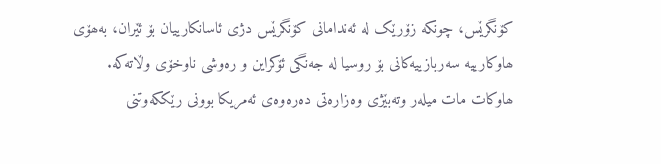کۆنگرێس، چونکە زۆرێک لە ئەندامانی کۆنگرێس دژی ئاسانکارییان بۆ ئێران، بەھۆی ھاوکارییە سەربازییەکانی بۆ روسیا لە جەنگی ئۆکراین و رەوشی ناوخۆی وڵاتەکە.
ھاوکات مات میلەر وتەبێژی وەزارەتی دەرەوەی ئەمریکا بوونی رێککەوتنی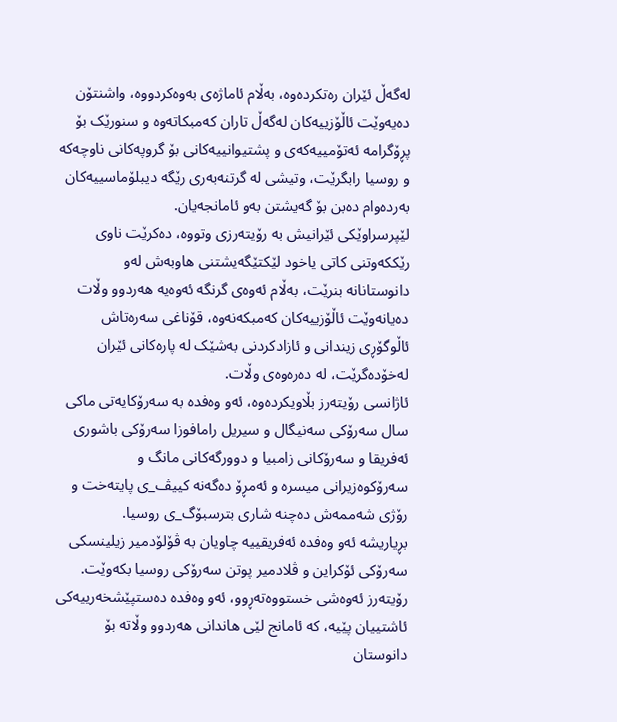لەگەڵ ئێران رەتکردەوە، بەڵام ئاماژەی بەوەکردووە، واشنتۆن دەیەوێت ئاڵۆزییەکان لەگەڵ تاران کەمبکاتەوە و سنورێک بۆ پڕۆگرامە ئەتۆمییەکەی و پشتیوانییەکانی بۆ گروپەکانی ناوچەکە و روسیا رابگرێت، وتیشی لە گرتنەبەری رێگە دیبلۆماسییەکان بەردەوام دەبن بۆ گەیشتن بەو ئامانجەیان.
لێپرسراوێکی ئێرانیش بە رۆیتەرزی وتووە، دەکرێت ناوی رێککەوتنی کاتی یاخود لێکتێگەیشتنی ھاوبەش لەو دانوستانانە بنرێت، بەڵام ئەوەی گرنگە ئەوەیە ھەردوو وڵات دەیانەوێت ئاڵۆزییەکان کەمبکەنەوە، قۆناغی سەرەتاش ئاڵوگۆڕی زیندانی و ئازادکردنی بەشێک لە پارەکانی ئێران لەخۆدەگرێت، لە دەرەوەی وڵات.
ئاژانسی رۆیتەرز بڵاویکردەوە، ئەو وەفدە بە سەرۆکایەتی ماکی سال سەرۆکی سەنیگال و سیریل رامافوزا سەرۆکی باشوری ئەفریقا و سەرۆکانی زامبیا و دوورگەکانی مانگ و سەرۆکوەزیرانی میسرە و ئەمڕۆ دەگەنە کییڤ_ی پایتەخت و رۆژی شەممەش دەچنە شاری بترسبۆگ_ی روسیا.
بڕیاریشە ئەو وەفدە ئەفریقییە چاویان بە ڤۆلۆدمیر زیلینسکی سەرۆکی ئۆکراین و ڤلادمیر پوتن سەرۆکی روسیا بکەوێت.
رۆیتەرز ئەوەشی خستووەتەڕوو، ئەو وەفدە دەستپێشخەرییەکی ئاشتییان پێیە، کە ئامانج لێی ھاندانی ھەردوو وڵاتە بۆ دانوستان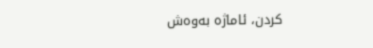کردن، ئاماژە بەوەش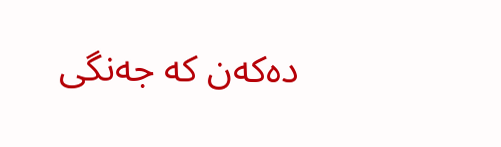دەکەن کە جەنگی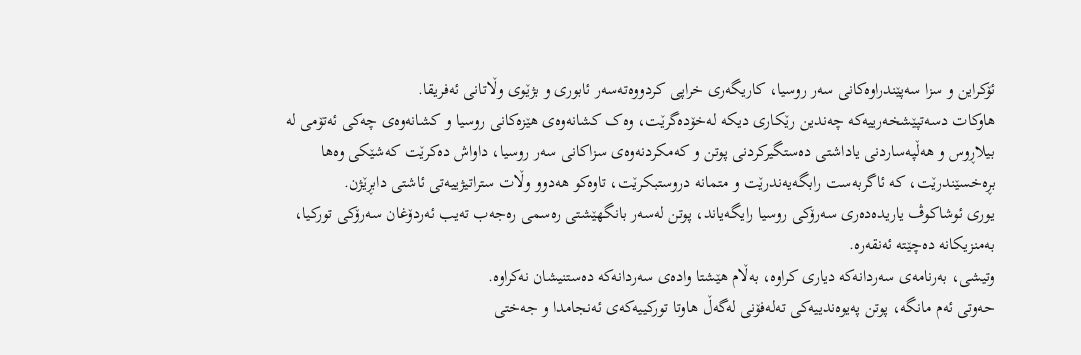ئۆکراین و سزا سەپێندراوەکانی سەر روسیا، کاریگەری خراپی کردووەتەسەر ئابوری و بژێوی وڵاتانی ئەفریقا.
ھاوکات دسەتپێشخەرییەکە چەندین رێکاری دیکە لەخۆدەگرێت، وەک کشانەوەی ھێزەکانی روسیا و کشانەوەی چەکی ئەتۆمی لە بیلاڕوس و ھەڵپەساردنی یاداشتی دەستگیرکردنی پوتن و کەمکردنەوەی سزاکانی سەر روسیا، داواش دەکرێت کەشێکی وەھا بڕەخسێندرێت، کە ئاگربەست رابگەیەندرێت و متمانە دروستبکرێت، تاوەکو ھەدوو وڵات ستراتیژییەتی ئاشتی دابڕێژن.
یوری ئوشاکوڤ یاریدەدەری سەرۆکی روسیا رایگەیاند، پوتن لەسەر بانگھێشتی رەسمی رەجەب تەیب ئەردۆغان سەرۆکی تورکیا، بەمنزیکانە دەچێتە ئەنقەرە.
وتیشی، بەرنامەی سەردانەکە دیاری کراوە، بەڵام ھێشتا وادەی سەردانەکە دەستنیشان نەکراوە.
حەوتی ئەم مانگە، پوتن پەیوەندییەکی تەلەفۆنی لەگەڵ ھاوتا تورکییەکەی ئەنجامدا و جەختی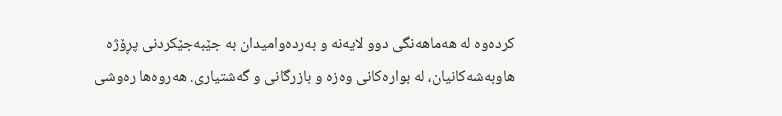کردەوە لە ھەماھەنگی دوو لایەنە و بەردەوامیدان بە جێبەجێکردنی پڕۆژە ھاوبەشەکانیان، لە بوارەکانی وەزە و بازرگانی و گەشتیاری. ھەروەھا رەوشی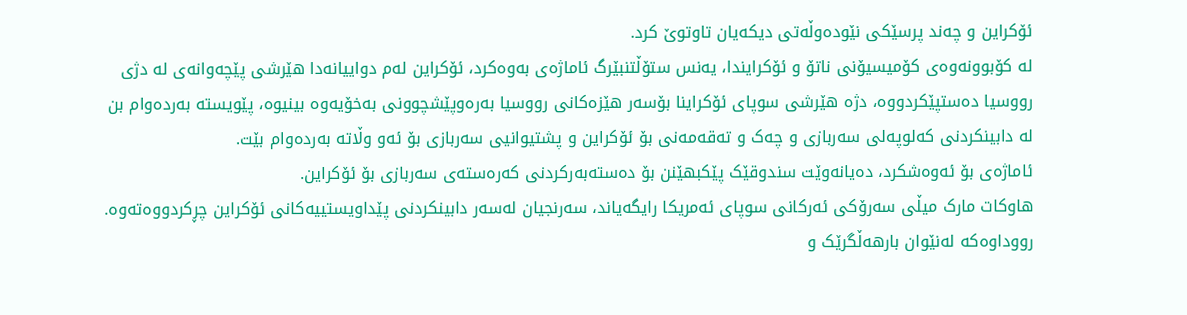ئۆکراین و چەند پرسێکی نێودەوڵەتی دیکەیان تاوتوێ کرد.
لە کۆبوونەوەی کۆمیسیۆنی ناتۆ و ئۆکرایندا، یەنس ستۆڵتنبێرگ ئاماژەی بەوەکرد، ئۆکراین لەم دواییانەدا ھێرشی پێچەوانەی لە دژی رووسیا دەستپێکردووە، دژە ھێرشی سوپای ئۆکراینا بۆسەر ھێزەکانی رووسیا بەرەوپێشچوونی بەخۆیەوە بینیوە، پێویستە بەردەوام بن لە دابینکردنی کەلوپەلی سەربازی و چەک و تەقەمەنی بۆ ئۆکراین و پشتیوانیی سەربازی بۆ ئەو وڵاتە بەردەوام بێت.
ئاماژەی بۆ ئەوەشکرد، دەیانەوێت سندوقێک پێکبھێنن بۆ دەستەبەرکردنی کەرەستەی سەربازی بۆ ئۆکراین.
ھاوکات مارک میڵی سەرۆکی ئەرکانی سوپای ئەمریکا رایگەیاند، سەرنجیان لەسەر دابینکردنی پێداویستییەکانی ئۆکراین چڕکردووەتەوە.
رووداوەکە لەنێوان بارھەڵگرێک و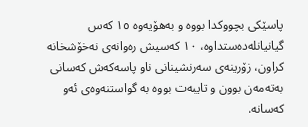پاسێکی بچووکدا بووە و بەھۆیەوە ١٥ کەس گیانیانلەدەستداوە، ١٠ کەسیش رەوانەی نەخۆشخانە کراون، زۆرینەی سەرنشینانی ناو پاسەکەش کەسانی بەتەمەن بوون و تایبەت بووە بە گواستنەوەی ئەو کەسانە.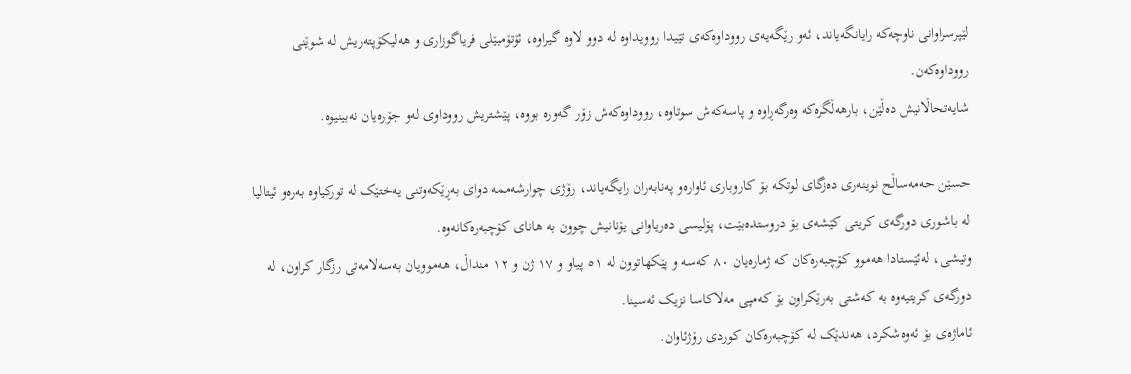لێپرسراوانی ناوچەکە رایانگەیاند، ئەو رێگەیەی رووداوەکەی تێیدا روویداوە لە دوو لاوە گیراوە، ئۆتۆمبێلی فریاگوزاری و ھەلیکۆپتەریش لە شوێنی رووداوەکەن.
شایەتحاڵانیش دەڵێن، بارھەڵگرەکە وەرگەڕاوە و پاسەکەش سوتاوە، رووداوەکەش زۆر گەورە بووە، پێشتریش رووداوی لەو جۆرەیان نەبینیوە.

حسێن حەمەساڵح نوینەری دەزگای لوتکە بۆ کاروباری ئاوارەو پەنابەران رایگەیاند، رۆژی چوارشەممە دوای بەڕێکەوتنی یەختێک لە تورکیاوە بەرەو ئیتالیا لە باشوری دورگەی کریتی کێشەی بۆ دروستدەبێت، پۆلیسی دەریاوانی یۆنانیش چوون بە ھانای کۆچبەرەکانەوە.
وتیشی، لەئێستادا ھەموو کۆچبەرەکان کە ژمارەیان ٨٠ کەسە و پێکھاتوون لە ٥١ پیاو و ١٧ ژن و ١٢ منداڵ، ھەموویان بەسەلامەتی رزگار کراون، لە دورگەی کریتیەوە بە کەشتی بەرێکراون بۆ کەمپی مەلاکاسا نزیک ئەسینا.
ئاماژەی بۆ ئەوەشکرد، ھەندێک لە کۆچبەرەکان کوردی رۆژئاوان.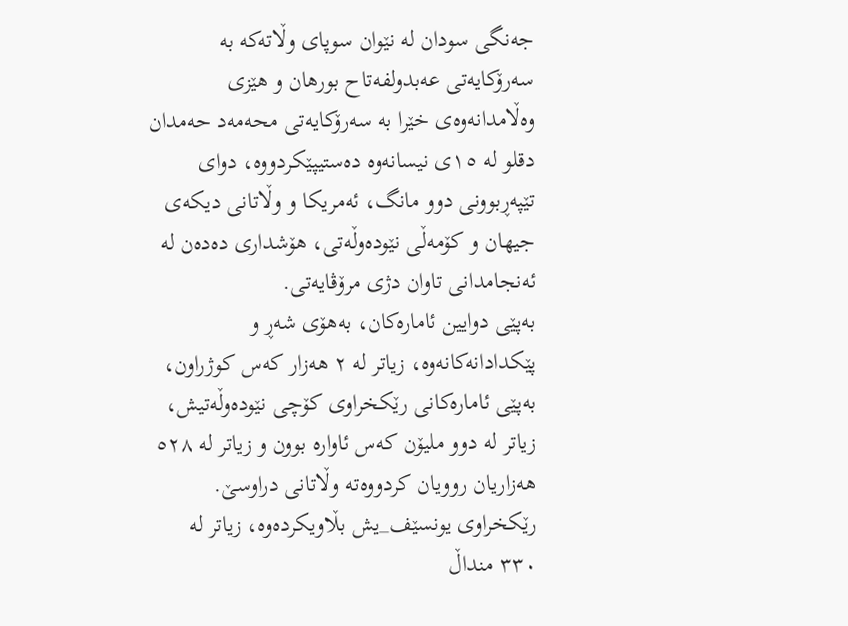جەنگی سودان لە نێوان سوپای وڵاتەکە بە سەرۆکایەتی عەبدولفەتاح بورھان و ھێزی وەڵامدانەوەی خێرا بە سەرۆکایەتی محەمەد حەمدان دقلو لە ١٥ی نیسانەوە دەستیپێکردووە، دوای تێپەڕبوونی دوو مانگ، ئەمریکا و وڵاتانی دیکەی جیھان و کۆمەڵی نێودەوڵەتی، ھۆشداری دەدەن لە ئەنجامدانی تاوان دژی مرۆڤایەتی.
بەپێی دوایین ئامارەکان، بەھۆی شەڕ و پێکدادانەکانەوە، زیاتر لە ٢ ھەزار کەس کوژراون، بەپێی ئامارەکانی رێکخراوی کۆچی نێودەوڵەتیش، زیاتر لە دوو ملیۆن کەس ئاوارە بوون و زیاتر لە ٥٢٨ ھەزاریان روویان کردووەتە وڵاتانی دراوسێ.
رێکخراوی یونسێف_یش بڵاویکردەوە، زیاتر لە ٣٣٠ منداڵ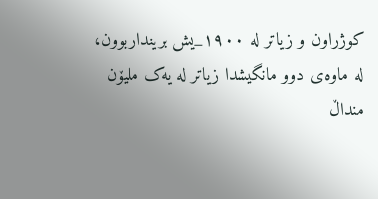کوژراون و زیاتر لە ١٩٠٠_یش برینداربوون، لە ماوەی دوو مانگیشدا زیاتر لە یەک ملیۆن منداڵ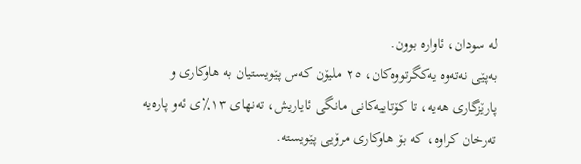لە سودان، ئاوارە بوون.
بەپێی نەتەوە یەکگرتووەکان، ٢٥ ملیۆن کەس پێویستیان بە ھاوکاری و پارێزگاری ھەیە، تا کۆتاییەکانی مانگی ئایاریش، تەنھای ١٣٪ی ئەو پارەیە تەرخان کراوە، کە بۆ ھاوکاری مرۆیی پێویستە.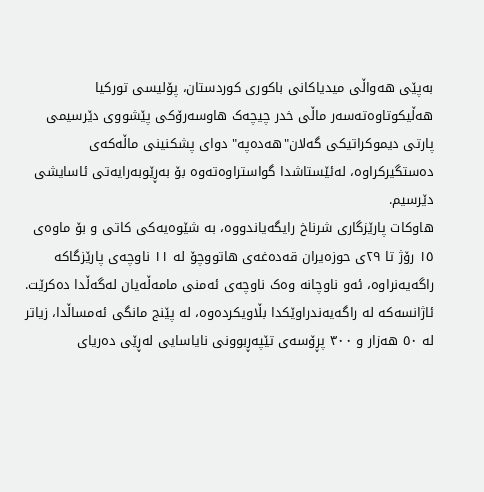بەپێی ھەواڵی میدیاکانی باکوری کوردستان، پۆلیسی تورکیا ھەڵیکوتاوەتەسەر ماڵی خدر چیچەک ھاوسەرۆکی پێشووی دێرسیمی پارتی دیموکراتیکی گەلان"ھەدەپە" دوای پشکنینی ماڵەکەی دەستگیرکراوە، لەئێستاشدا گواستراوەتەوە بۆ بەڕێوبەرایەتی ئاسایشی دێرسیم.
ھاوکات پارێزگاری شرناخ رایگەیاندووە، بە شێوەیەکی کاتی و بۆ ماوەی ١٥ رۆژ تا ٢٩ی حوزەیران قەدەغەی ھاتووچۆ لە ١١ ناوچەی پارێزگاکە راگەیەنراوە، ئەو ناوچانە وەک ناوچەی ئەمنی مامەڵەیان لەگەڵدا دەکرێت.
ئاژانسەکە لە راگەیەندراوێکدا بڵاویکردەوە، لە پێنج مانگی ئەمساڵدا، زیاتر لە ٥٠ ھەزار و ٣٠٠ پڕۆسەی تێپەڕبوونی نایاسایی لەڕێی دەریای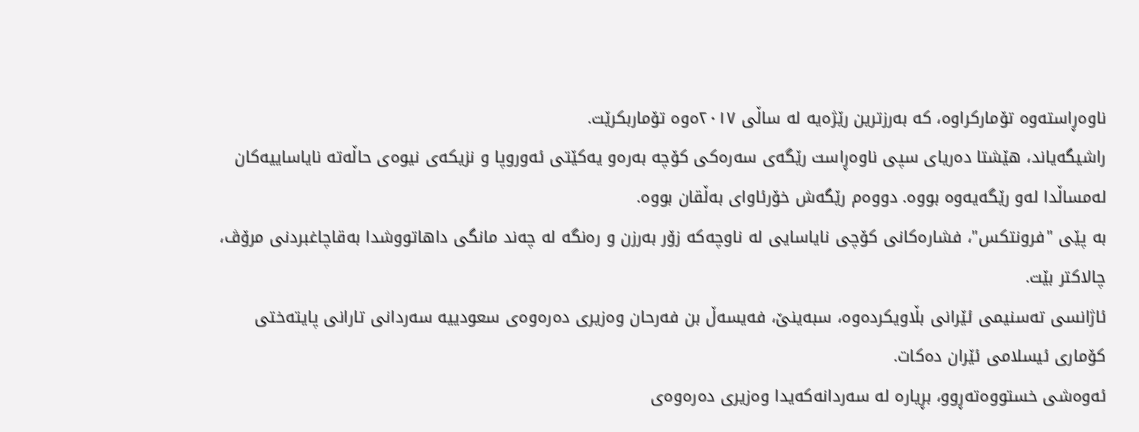ناوەڕاستەوە تۆمارکراوە، کە بەرزترین رێژەیە لە ساڵی ٢٠١٧ەوە تۆماربکرێت.
راشیگەیاند، ھێشتا دەریای سپی ناوەڕاست رێگەی سەرەکی کۆچە بەرەو یەکێتی ئەوروپا و نزیکەی نیوەی حاڵەتە نایاساییەکان لەمساڵدا لەو رێگەیەوە بووە. دووەم رێگەش خۆرئاوای بەڵقان بووە.
بە پێی "فرونتکس"، فشارەکانی کۆچی نایاسایی لە ناوچەکە زۆر بەرزن و رەنگە لە چەند مانگی داھاتووشدا بەقاچاغبردنی مرۆڤ، چالاکتر بێت.
ئاژانسی تەسنیمی ئێرانی بڵاویکردەوە، سبەینێ، فەیسەڵ بن فەرحان وەزیری دەرەوەی سعودییە سەردانی تارانی پایتەختی کۆماری ئیسلامی ئێران دەکات.
ئەوەشی خستووەتەڕوو، بڕیارە لە سەردانەکەیدا وەزیری دەرەوەی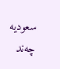سعودیە چەند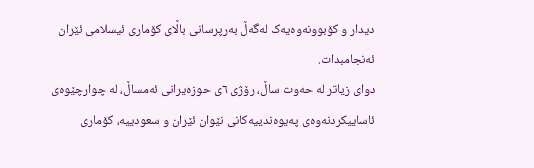دیدار و کۆبوونەوەیەک لەگەڵ بەرپرسانی باڵای کۆماری ئیسلامی ئێران ئەنجامبدات.
دوای زیاتر لە حەوت ساڵ، رۆژی ٦ی حوزەیرانی ئەمساڵ، لە چوارچێوەی ئاساییکردنەوەی پەیوەندییەکانی نێوان ئێران و سعودییە، کۆماری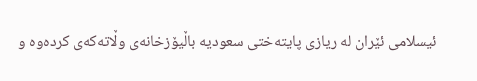ئیسلامی ئێران لە ریازی پایتەختی سعودیە باڵیۆزخانەی وڵاتەکەی کردەوە و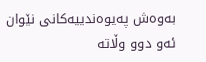بەوەش پەیوەندییەکانی نێوان ئەو دوو وڵاتە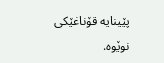پێینایە قۆناغێکی نوێوە.